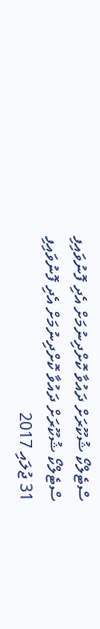ސްޓެލްކޯ ޝުކޫރަށް ދައުވާ ކޮށްދިނުމަށް އެދި ފޮނުވައިފި
ސްޓެލްކޯ ޝުކޫރަށް ދައުވާ ކޮށްދިނުމަށް އެދި ފޮނުވައިފި
31 ޖުލައި 2017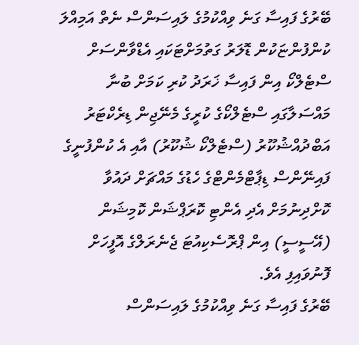ބޭރުގެ ފައިސާ ގަނެ ވިއްކުމުގެ ލައިސަންސް ނެތް އަމިއްލަ ކުންފުންޏަކުން ޑޮލަރު ގަތުމަށްޓަކައި އެޑްވާންސަށް ސްޓެލްކޯ އިން ފައިސާ ޚަރަދު ކުރި ކަމަށް ބުނާ މައްސަލާގައި ސްޓެލްކޯގެ ކުރީގެ މެނޭޖިން ޑިރެކްޓަރު އަބްދުއްޝުކޫރު (ސްޓެލްކޯ ޝުކޫރު) އާއި އެ ކުންފުނީގެ ފައިނޭންސް ޑިޕާޓްމެންޓްގެ ހެޑުގެ މައްޗަށް ދައުވާ ކޮށްދިނުމަށް އެދި އެންޓި ކޮރަޕްޝަން ކޮމިޝަން (އޭސީސީ) އިން ޕްރޮސެކިއުޓަ ޖެނެރަލްގެ އޮފީހަށް ފޮނުވައިފި އެވެ.
ބޭރުގެ ފައިސާ ގަނެ ވިއްކުމުގެ ލައިސަންސް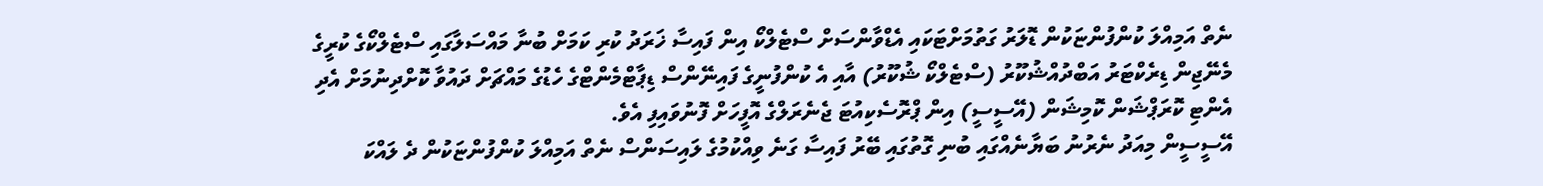ނެތް އަމިއްލަ ކުންފުންޏަކުން ޑޮލަރު ގަތުމަށްޓަކައި އެޑްވާންސަށް ސްޓެލްކޯ އިން ފައިސާ ޚަރަދު ކުރި ކަމަށް ބުނާ މައްސަލާގައި ސްޓެލްކޯގެ ކުރީގެ މެނޭޖިން ޑިރެކްޓަރު އަބްދުއްޝުކޫރު (ސްޓެލްކޯ ޝުކޫރު) އާއި އެ ކުންފުނީގެ ފައިނޭންސް ޑިޕާޓްމެންޓްގެ ހެޑުގެ މައްޗަށް ދައުވާ ކޮށްދިނުމަށް އެދި އެންޓި ކޮރަޕްޝަން ކޮމިޝަން (އޭސީސީ) އިން ޕްރޮސެކިއުޓަ ޖެނެރަލްގެ އޮފީހަށް ފޮނުވައިފި އެވެ.
އޭސީސީން މިއަދު ނެރުނު ބަޔާނެއްގައި ބުނި ގޮތުގައި ބޭރު ފައިސާ ގަނެ ވިއްކުމުގެ ލައިސަންސް ނެތް އަމިއްލަ ކުންފުންޏަކުން ދެ ލައްކަ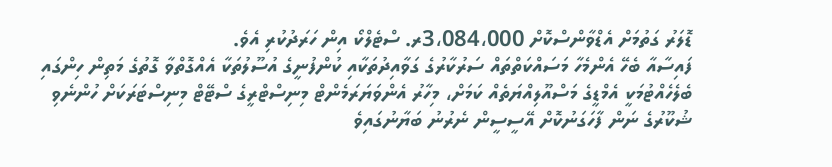ޑޮލަރު ގަތުމަށް އެޑްވާންސްކޮށް 3،084،000ރ. ސްޓެލްކޯ އިން ހަރަދުކުރި އެވެ.
ފައިސާއާ ބެހޭ އެންމެހާ މަސައްކަތްތައް ސަރުކާރުގެ ގަވާއިދުތަކާއި ކުންފުނީގެ އުސޫލުތަކާ އެއްގޮތްވާ ގޮތުގެ މަތިން ހިންގައި ބެލެހެއްޓުމަކީ އެމްޑީގެ މަސްއޫލިއްޔަތެއް ކަމަށް، މިހާރު އެންވަޔަރަމެންޓް މިނިސްޓްރީގެ ސްޓޭޓް މިނިސްޓަރަކަށް ހުންނެވި ޝުކޫރުގެ ނަން ފާހަގަނުކޮށް އޭސީސީން ނެރުނު ބަޔާނުގައިވެ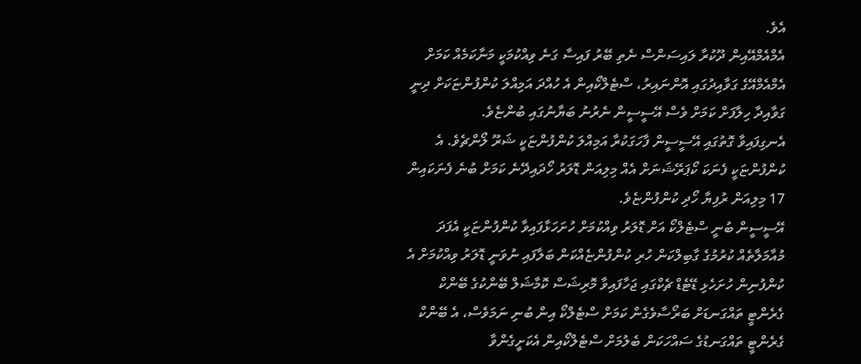އެވެ.
އެމްއެމްއޭއިން ދޫކުރާ ލައިސަންސް ނެތި ބޭރު ފައިސާ ގަނެ ވިއްކުމަކީ މަނާކަމެއް ކަމަށް އެމްއެމްއޭގެ ގަވާއިދުގައި އޮންނައިރު، ސްޓެލްކޯއިން އެ ހުއްދަ އަމިއްލަ ކުންފުންޏަކަށް ދިނީ ގަވާއިދާ ހިލާފަށް ކަމަށް ވެސް އޭސީސީން ނެރުނު ބަޔާނުގައި ބުންޏެވެ.
އެނގިފައިވާ ގޮތުގައި އޭސީސީން ފާހަގަކުރާ އަމިއްލަ ކުންފުންޏަކީ ޝަރޫ ލޯންޗެވެ. އެ ކުންފުންޏަކީ ފެނަކަ ކޯޕަރޭޝަނަށް އެއް މިލިއަން ޑޮލަރު ހޯދައިދޭނެ ކަމަށް ބުނެ ފެނަކައިން 17 މިލިއަން ރުފިޔާ ހޯދި ކުންފުންޏެވެ.
އޭސީސީން ބުނީ ސްޓެލްކޯ އަށް ޑޮލަރު ވިއްކުމަށް ހުށަހަޅާފައިވާ ކުންފުންޏަކީ އެފަދަ މުއާމަލާތެއް ކުރުމުގެ ގާބިލްކަން ހުރި ކުންފުންޏެއްކަން ބަލާފައި ނުވަނީ ޑޮލަރު ވިއްކުމަށް އެ ކުންފުނިން ހުށަހެޅި ޑޭޓެޑް ޗެކްގައި ޖަހާފައިވާ މޮރިޝަސް ކޮމާޝަލް ބޭންކުގެ ބޭންކް ގެރެންޓީ ތައްގަނޑަށް ބަރޯސާވެގެން ކަމަށް ސްޓެލްކޯ އިން ބުނި ނަމަވެސް، އެ ބޭންކް ގެރެންޓީ ތައްގަނޑުގެ ސައްހަކަން ބެލުމަށް ސްޓެލްކޯއިން އެކަށީގެންވާ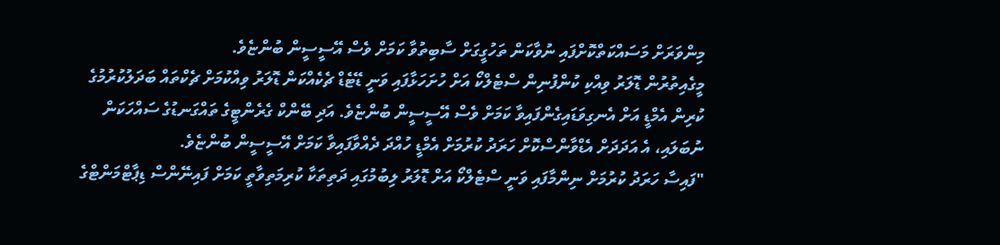މިންވަރަށް މަސައްކަތްކޮށްފައި ނުވާކަން ތަހުގީގަށް ސާބިތުވާ ކަމަށް ވެސް އޭސީސީން ބުންޏެވެ.
މީގެއިތުރުން ޑޮލަރު ވިއްކި ކުންފުނިން ސްޓެލްކޯ އަށް ހުށަހަޅާފައި ވަނީ ޑޭޓެޑް ޗެކެއްކަން ޑޮލަރު ވިއްކުމަށް ޗެކްތައް ބަދަލުކުރުމުގެ ކުރިން އެމްޑީ އަށް އެނގިވަޑައިގެންފައިވާ ކަމަށް ވެސް އޭސީސީން ބުންޏެވެ. އަދި ބޭންކް ގެރެންޓީގެ ތައްގަނޑުގެ ސައްހަކަން ނުބަލައި، އެ އަދަދަށް އެޑްވާންސްކޮށް ހަރަދު ކުރުމަށް އެމްޑީ ހުއްދަ ދެއްވާފައިވާ ކަމަށް އޭސީސީން ބުންޏެވެ.
"ފައިސާ ހަރަދު ކުރުމަށް ނިންމާފައި ވަނީ ސްޓެލްކޯ އަށް ޑޮލަރު ލިބުމުގައި ދަތިތަކާ ކުރިމަތިވާތީ ކަމަށް ފައިނޭންސް ޑިޕާޓްމަންޓްގެ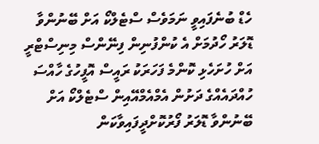ހެޑް ބުނެފައިވީ ނަމަވެސް ސްޓެލްކޯ އަށް ބޭނުންވާ ޑޮލަރު ހޯދުމަށް އެ ކުންފުނިން ފިނޭންސް މިނިސްޓްރީ އަށް ހުށަހެޅި ކޮންމެ ފަހަރަކު ރައީސް އޮފީހުގެ ހާއްސަ ހުއްދައެއްގެ ދަށުން އެމްއެމްއޭއިން ސްޓެލްކޯ އަށް ބޭނުންވާ ޑޮލަރު ފޯރުކޮށްދީފައިވާކަން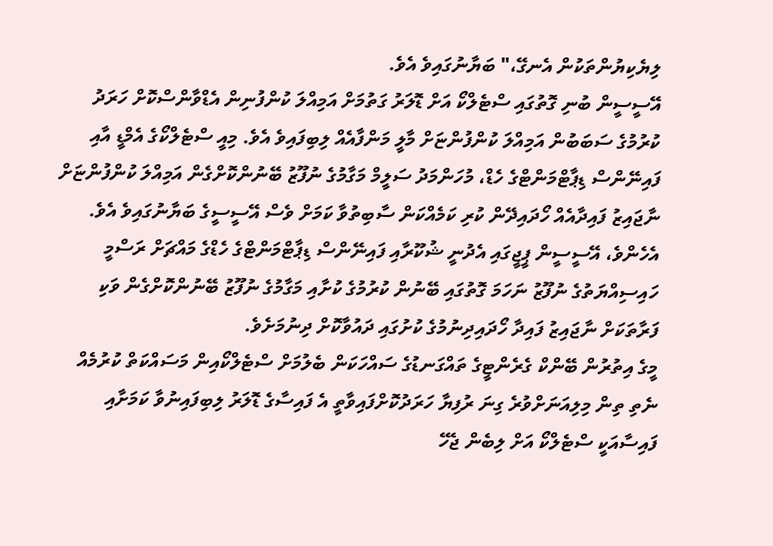ލިޔެކިޔުންތަކުން އެނގޭ،" ބަޔާނުގައިވެ އެވެ.
އޭސީސީން ބުނި ގޮތުގައި ސްޓެލްކޯ އަށް ޑޮލަރު ގަތުމަށް އަމިއްލަ ކުންފުނިން އެޑްވާންސްކޮށް ހަރަދު ކުރުމުގެ ސަބަބުން އަމިއްލަ ކުންފުންޏަށް މާލީ މަންފާއެއް ލިބިފައިވެ އެވެ. މިއީ ސްޓެލްކޯގެ އެމްޑީ އާއި ފައިނޭންސް ޑިޕާޓްމަންޓްގެ ހެޑް، މުހަންމަދު ސަލީމް މަގާމުގެ ނުފޫޒު ބޭނުންކޮށްގެން އަމިއްލަ ކުންފުންޏަށް ނާޖައިޒު ފައިދާއެއް ހޯދައިދޭން ކުރި ކަމެއްކަން ސާބިތުވާ ކަމަށް ވެސް އޭސީސީގެ ބަޔާނުގައިވެ އެވެ.
އެހެންވެ، އޭސީސީން ޕީޖީގައި އެދުނީ ޝުކޫރާއި ފައިނޭންސް ޑިޕާޓްމަންޓްގެ ހެޑްގެ މައްޗަށް ރަސްމީ ހައިސިއްޔަތުގެ ނުފޫޒު ނަހަމަ ގޮތުގައި ބޭނުން ކުރުމުގެ ކުށާއި މަގާމުގެ ނުފޫޒު ބޭނުންކޮށްގެން ވަކި ފަރާތަކަށް ނާޖައިޒު ފައިދާ ހޯދައިދިނުމުގެ ކުށުގައި ދައުވާކޮށް ދިނުމަށެވެ.
މީގެ އިތުރުން ބޭންކް ގެރެންޓީގެ ތައްގަނޑުގެ ސައްހަކަން ބެލުމަށް ސްޓެލްކޯއިން މަސައްކަތް ކުރުމެއް ނެތި ތިން މިލިއަނަށްވުރެ ގިނަ ރުފިޔާ ހަރަދުކޮށްފައިވާތީ އެ ފައިސާގެ ޑޮލަރު ލިބިފައިނުވާ ކަމަށާއި ފައިސާއަކީ ސްޓެލްކޯ އަށް ލިބެން ޖެހޭ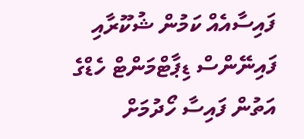ފައިސާއެއް ކަމުން ޝުކޫރާއި ފައިނޭންސް ޑިޕާޓްމަންޓް ހެޑްގެ އަތުން ފައިސާ ހޯދުމަށް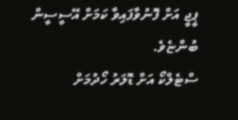ޕީޖީ އަށް ފޮނުވާފައިވާ ކަމަށް އޭސީސީން ބުންޏެވެ.
ސްޓެލްކޯ އަށް ޑޮލަރު ހޯދުމަށް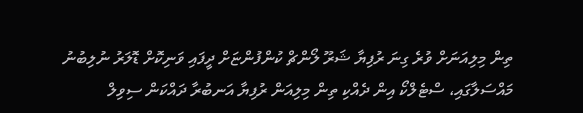ތިން މިލިއަނަށް ވުރެ ގިނަ ރުފިޔާ ޝަރޫ ލޯންޗް ކުންފުންޏަށް ދީފައި ވަނިކޮށް ޑޮލަރު ނުލިބުނު މައްސަލާގައި، ސްޓެލްކޯ އިން ދެއްކި ތިން މިލިއަން ރުފިޔާ އަނބުރާ ދައްކަން ސިވިލް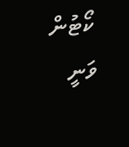ކޯޓުން ވަނީ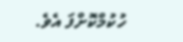ހުކުމްކޮށްފަ އެވެ.